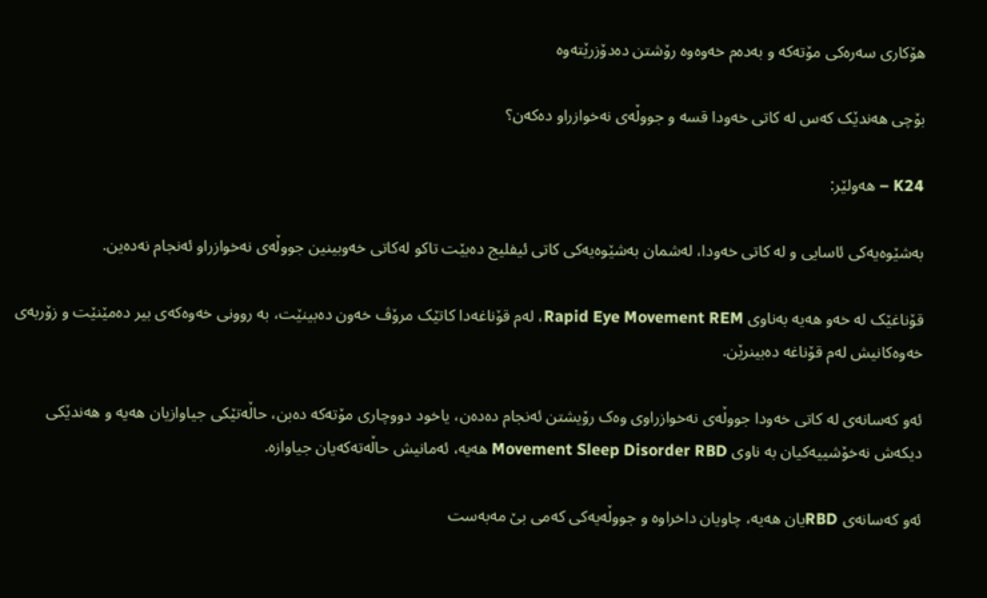هۆکاری سەرەکی مۆتەکە و بەدەم خەوەوە رۆشتن دەدۆزرێتەوە

بۆچی هەندێک کەس لە کاتی خەودا قسە و جووڵەی نەخوازراو دەکەن؟

K24 – هه‌ولێر:

بەشێوەیەکی ئاسایی و لە کاتی خەودا، لەشمان بەشێوەیەکی کاتی ئیفلیج دەبێت تاکو لەکاتی خەوبینین جووڵەی نەخوازراو ئەنجام نەدەین.

قۆناغێک لە خەو هەیە بەناوی Rapid Eye Movement REM، لەم قۆناغەدا کاتێک مرۆڤ خەون دەبینێت، بە روونی خەوەکەی بیر دەمێنێت و زۆربەی خەوەکانیش لەم قۆناغە دەبینرێن.

ئەو کەسانەی لە کاتی خەودا جووڵەی نەخوازراوی وەک رۆیشتن ئەنجام دەدەن، یاخود دووچاری مۆتەکە دەبن، حاڵەتێکی جیاوازیان هەیە و هەندێکی دیکەش نەخۆشییەکیان بە ناوی Movement Sleep Disorder RBD هەیە، ئەمانیش حاڵەتەکەیان جیاوازە.

ئەو کەسانەی RBDیان هەیە، چاویان داخراوە و جووڵەیەکی کەمی بێ مەبەست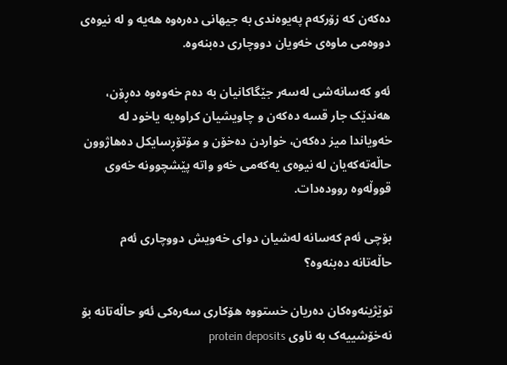دەکەن کە زۆرکەم پەیوەندی بە جیهانی دەرەوە هەیە و لە نیوەی دووەمی ماوەی خەویان دووچاری دەبنەوە.

ئەو کەسانەشی لەسەر جێگاکانیان بە دەم خەوەوە دەڕۆن، هەندێک جار قسە دەکەن و چاویشیان کراوەیە یاخود لە خەویاندا میز دەکەن، خواردن دەخۆن و مۆتۆڕسایکل دەهاژوون حاڵەتەکەیان لە نیوەی یەکەمی خەو واتە پێشچوونە خەوی قووڵەوە روودەدات.

بۆچی ئەم کەسانە لەشیان دوای خەویش دووچاری ئەم حاڵەتانە دەبنەوە؟

توێژینەوەکان دەریان خستووە هۆکاری سەرەکی ئەو حاڵەتانە بۆ نەخۆشییەک بە ناوی protein deposits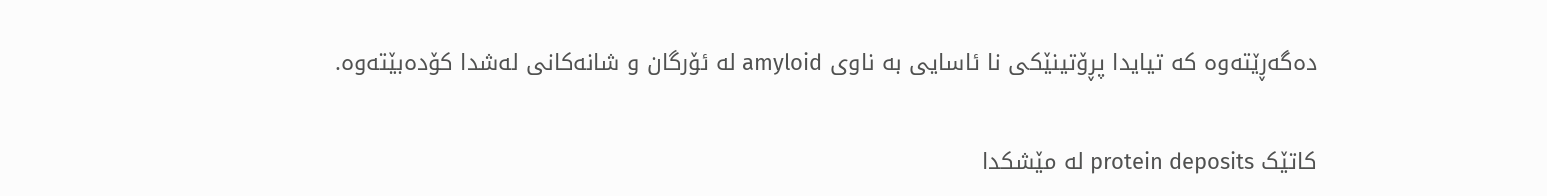دەگەڕێتەوە کە تیایدا پڕۆتینێکی نا ئاسایی بە ناوی amyloid لە ئۆرگان و شانەکانی لەشدا کۆدەبێتەوە.

کاتێک protein deposits لە مێشکدا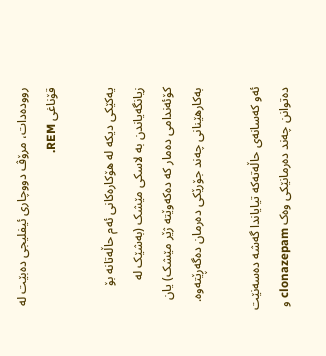روودەدات، مرۆڤ دووچاری ئیفلیجی دەبێت لە قۆناغی REM.

یەکێکی دیکە لە هۆکارەکانی ئەم حاڵەتانە بۆ زیانگەیاندن بە لاسکی مێشک (بەشێک لە کۆئەندامی دەمار کە دەکەوێتە ژێر مێشک) یان بەکارهێنانی چەند جۆرێکی دەرمان دەگەڕێتەوە.

ئەو کەسانەی حاڵەتەکە تیایاندا گەشە دەسەنێت دەتوانن چەند دەرمانێکی وەک clonazepam و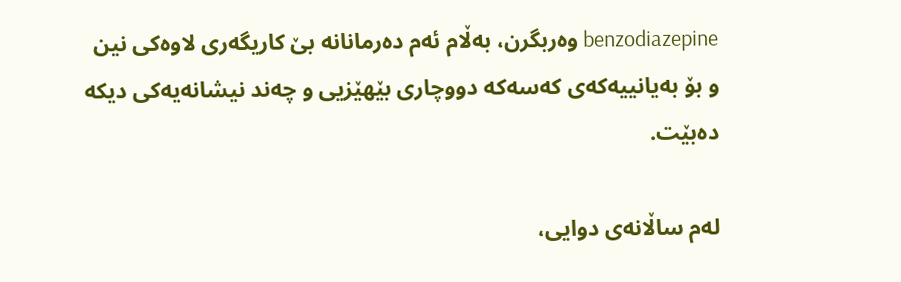benzodiazepine وەربگرن، بەڵام ئەم دەرمانانە بێ کاریگەری لاوەکی نین و بۆ بەیانییەکەی کەسەکە دووچاری بێهێزیی و چەند نیشانەیەکی دیکە دەبێت.

لەم ساڵانەی دوایی،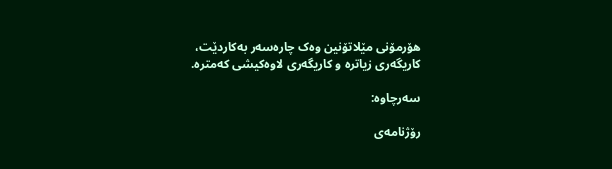هۆرمۆنی مێلاتۆنین وەک چارەسەر بەکاردێت، کاریگەری زیاترە و کاریگەری لاوەکیشی کەمترە.

سەرچاوە:

رۆژنامەی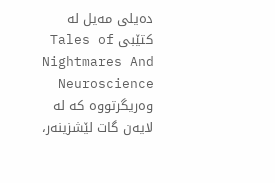دەیلی مەیل لە کتێبی Tales of Nightmares And Neuroscience  وەریگرتووە کە لە لایەن گات لێشزینەر،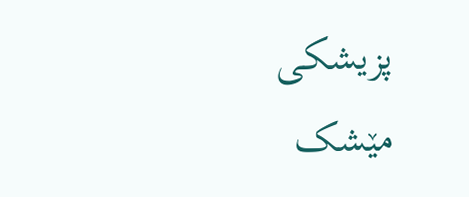پزیشکی مێشک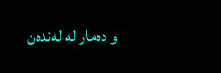و دەمار لە لەندەن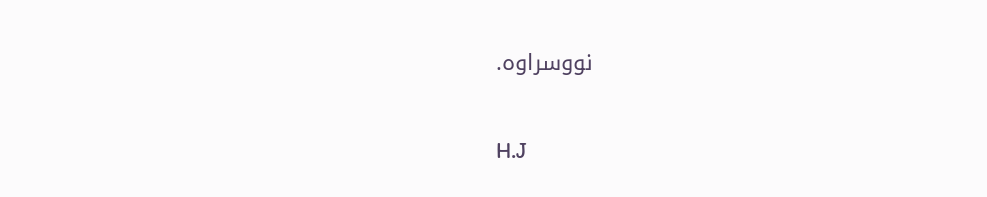نووسراوە.

H.J